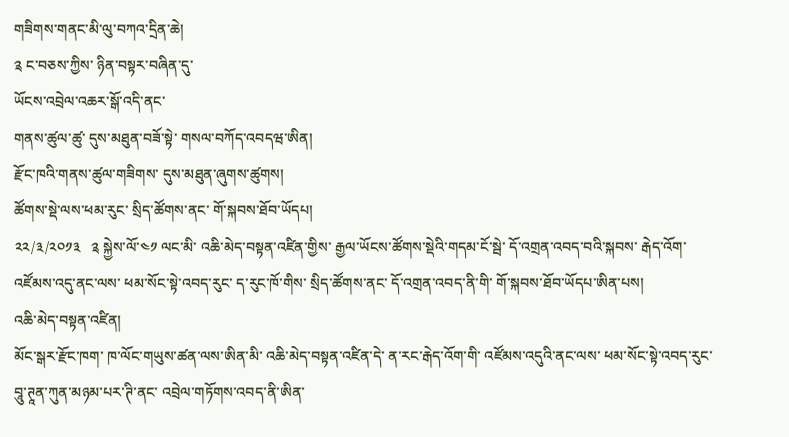གཟིགས་གནང་མི་ལུ་བཀའ་དྲིན་ཆེ།
༉ ང་བཅས་ཀྱིས་ ཉིན་བསྟར་བཞིན་དུ་
ཡོངས་འབྲེལ་འཆར་སྒོ་འདི་ནང་
གནས་ཚུལ་ཚུ་ དུས་མཐུན་བཟོ་སྟེ་ གསལ་བཀོད་འབདཝ་ཨིན།
རྫོང་ཁའི་གནས་ཚུལ་གཟིགས་ དུས་མཐུན་ཞུགས་ཚུགས།
ཚོགས་སྡེ་ལས་ཕམ་རུང་ སྲིད་ཚོགས་ནང་ གོ་སྐབས་ཐོབ་ཡོདཔ།
༢༢/༣/༢༠༡༣   ༉ སྐྱེས་ལོ་༤༡ ལང་མི་ འཆི་མེད་བསྟན་འཛིན་གྱིས་ རྒྱལ་ཡོངས་ཚོགས་སྡེའི་གདམ་ངོ་སྦེ་ དོ་འགྲན་འབད་བའི་སྐབས་ རྒེད་འོག་འཛོམས་འདུ་ནང་ལས་ ཕམ་སོང་སྟེ་འབད་རུང་ ད་རུང་ཁོ་གིས་ སྲིད་ཚོགས་ནང་ དོ་འགྲན་འབད་ནི་གི་ གོ་སྐབས་ཐོབ་ཡོདཔ་ཨིན་པས།
འཆི་མེད་བསྟན་འཛིན།
མོང་སྒར་རྫོང་ཁག་ ཁ་ལོང་གཡུས་ཚན་ལས་ཨིན་མི་ འཆི་མེད་བསྟན་འཛིན་དེ་ ན་རང་རྒེད་འོག་གི་ འཛོམས་འདུའི་ནང་ལས་ ཕམ་སོང་སྟེ་འབད་རུང་ བཱུ་ཊཱན་ཀུན་མཉམ་པར་ཊི་ནང་ འབྲེལ་གཏོགས་འབད་ནི་ཨིན་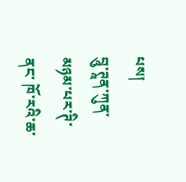པས།
བཱུ་ཊཱན་ཀུན་མཉམ་པར་ཊི་ནང་ ཁོ་རའི་ཆ་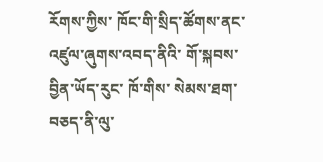རོགས་ཀྱིས་ ཁོང་གི་སྲིད་ཚོགས་ནང་ འཛུལ་ཞུགས་འབད་ནིའི་ གོ་སྐབས་བྱིན་ཡོད་རུང་ ཁོ་གིས་ སེམས་ཐག་བཅད་ནི་ལུ་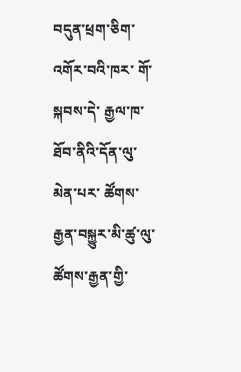བདུན་ཕྲག་ཅིག་ འགོར་བའི་ཁར་ གོ་སྐབས་དེ་ རྒྱལ་ཁ་ཐོབ་ནིའི་དོན་ལུ་མེན་པར་ ཚོགས་རྒྱན་བསྐྱུར་མི་ཚུ་ལུ་ ཚོགས་རྒྱན་གྱི་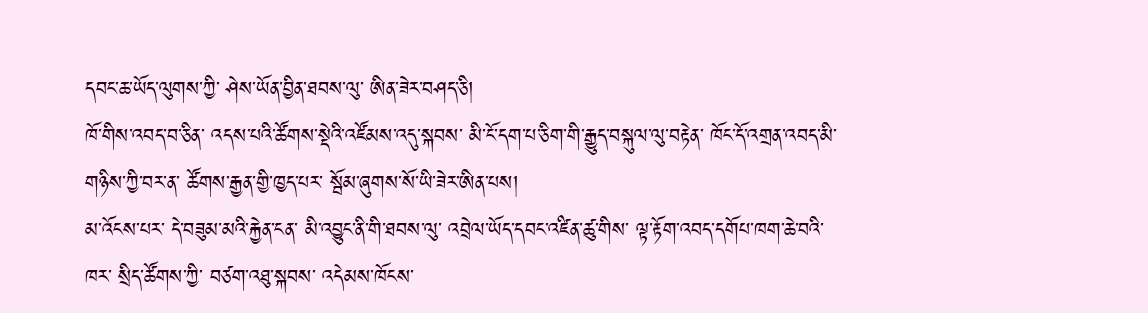དབང་ཆ་ཡོད་ལུགས་ཀྱི་ ཤེས་ཡོན་བྱིན་ཐབས་ལུ་ ཨིན་ཟེར་བཤད་ཅི།
ཁོ་གིས་འབད་བ་ཅིན་ འདས་པའི་ཚོགས་སྡེའི་འཛོམས་འདུ་སྐབས་ མི་ངོ་དག་པ་ཅིག་གི་རྒྱུད་བསྐུལ་ལུ་བརྟེན་ ཁོང་དོ་འགྲན་འབད་མི་ གཉིས་ཀྱི་བར་ན་ ཚོགས་རྒྱན་གྱི་ཁྱད་པར་ སྦོམ་ཞུགས་སོ་ཡི་ཟེར་ཨིན་པས།
མ་འོངས་པར་ དེ་བཟུམ་མའི་རྐྱེན་ངན་ མི་འབྱུང་ནི་གི་ཐབས་ལུ་ འབྲེལ་ཡོད་དབང་འཛིན་ཚུ་གིས་ ལྟ་རྟོག་འབད་དགོཔ་ཁག་ཆེ་བའི་ཁར་ སྲིད་ཚོགས་ཀྱི་ བཙག་འཐུ་སྐབས་ འདེམས་ཁོངས་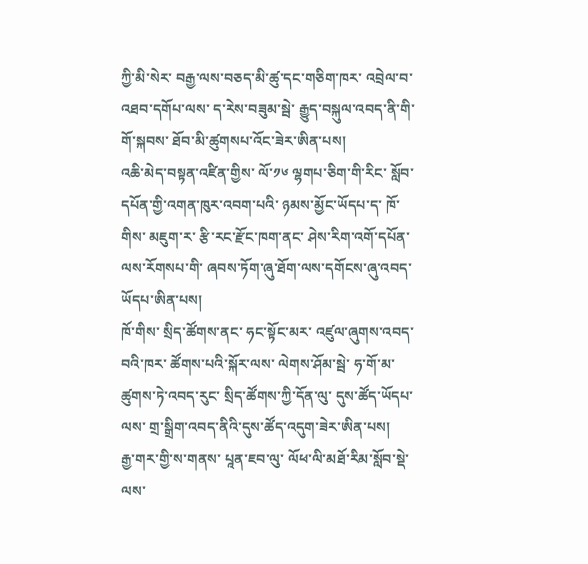ཀྱི་མི་སེར་ བརྒྱ་ལས་བཅད་མི་ཚུ་དང་གཅིག་ཁར་ འབྲེལ་བ་འཐབ་དགོཔ་ལས་ ད་རེས་བཟུམ་སྦེ་ རྒྱུད་བསྐུལ་འབད་ནི་གི་གོ་སྐབས་ ཐོབ་མི་ཚུགསཔ་འོང་ཟེར་ཨིན་པས།
འཆི་མེད་བསྟན་འཛིན་གྱིས་ ལོ་༡༦ ལྷགཔ་ཅིག་གི་རིང་ སློབ་དཔོན་གྱི་འགན་ཁུར་འབག་པའི་ ཉམས་མྱོང་ཡོདཔ་ད་ ཁོ་གིས་ མཇུག་ར་ རྩི་རང་རྫོང་ཁག་ནང་ ཤེས་རིག་འགོ་དཔོན་ལས་རོགསཔ་གི་ ཞབས་ཏོག་ཞུ་ཐོག་ལས་དགོངས་ཞུ་འབད་ཡོདཔ་ཨིན་པས།
ཁོ་གིས་ སྲིད་ཚོགས་ནང་ ཧང་སྟོང་མར་ འཛུལ་ཞུགས་འབད་བའི་ཁར་ ཚོགས་པའི་སྐོར་ལས་ ལེགས་ཤོམ་སྦེ་ ཧ་གོ་མ་ཚུགས་ཏེ་འབད་རུང་ སྲིད་ཚོགས་ཀྱི་དོན་ལུ་ དུས་ཚོད་ཡོདཔ་ལས་ གྲ་སྒྲིག་འབད་ནིའི་དུས་ཚོད་འདུག་ཟེར་ཨིན་པས།
རྒྱ་གར་གྱི་ས་གནས་ པཱན་ཇབ་ལུ་ ལོཕ་ལི་མཐོ་རིམ་སློབ་སྡེ་ལས་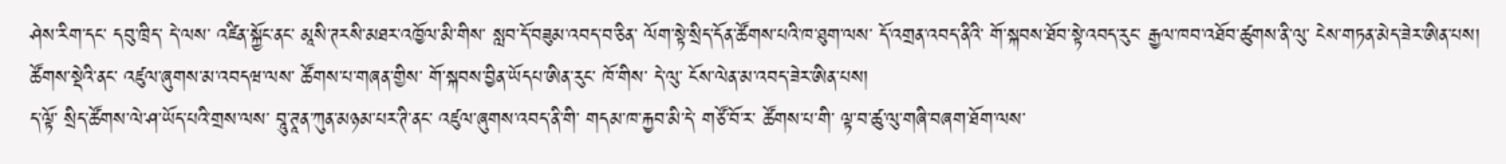ཤེས་རིག་དང་ དབུ་ཁྲིད་ དེ་ལས་ འཛིན་སྐྱོང་ནང་ མཱསི་ཊརསི་མཐར་འཁྱོལ་མི་གིས་ སླབ་དོ་བཟུམ་འབད་བ་ཅིན་ ལོག་སྟེ་སྲིད་དོན་ཚོགས་པའི་ཁ་ཐུག་ལས་ དོ་འགྲན་འབད་ནིའི་ གོ་སྐབས་ཐོབ་སྟེ་འབད་རུང་ རྒྱལ་ཁབ་འཐོབ་ཚུགས་ནི་ལུ་ ངེས་གཏན་མེད་ཟེར་ཨིན་པས།
ཚོགས་སྡེའི་ནང་ འཛུལ་ཞུགས་མ་འབདཝ་ལས་ ཚོགས་པ་གཞན་གྱིས་ གོ་སྐབས་བྱིན་ཡོདཔ་ཨིན་རུང་ ཁོ་གིས་ དེ་ལུ་ ངོས་ལེན་མ་འབད་ཟེར་ཨིན་པས།
ད་ལྟོ་ སྲིད་ཚོགས་ལེ་ཤ་ཡོད་པའི་གྲས་ལས་ བཱུ་ཊཱན་ཀུན་མཉམ་པར་ཊི་ནང་ འཛུལ་ཞུགས་འབད་ནི་གི་ གདམ་ཁ་རྐྱབ་མི་དེ་ གཙོ་བོ་ར་ ཚོགས་པ་གི་ ལྟ་བ་ཚུ་ལུ་གཞི་བཞག་ཐོག་ལས་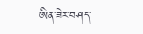ཨིན་ཟེར་བཤད་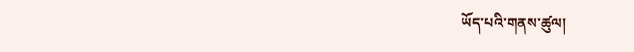ཡོད་པའི་གནས་ཚུལ།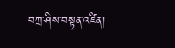བཀྲ་ཤིས་བསྟན་འཛིན།